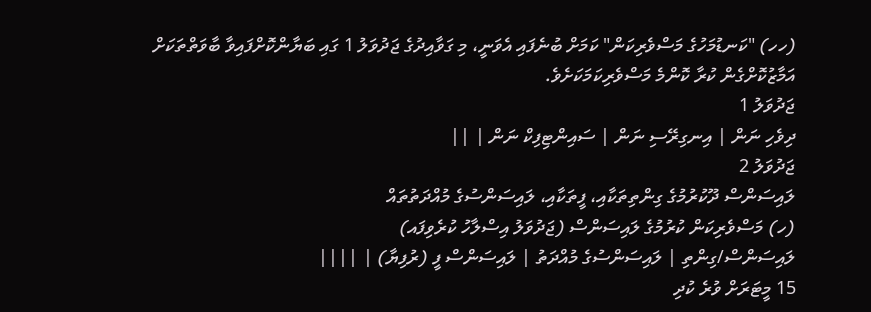(ހހ) "ކަނޑުމަހުގެ މަސްވެރިކަން" ކަމަށް ބުނެފައި އެވަނީ، މި ގަވާއިދުގެ ޖަދުވަލު 1 ގައި ބަޔާންކޮށްފައިވާ ބާވަތްތަކަށް އަމާޒުކޮށްގެން ކުރާ ކޮންމެ މަސްވެރިކަމަކަށެވެ.
ޖަދުވަލު 1
ދިވެހި ނަން | އިނގިރޭސި ނަން | ސައިންޓިފިކް ނަން | ||
ޖަދުވަލު 2
ލައިސަންސް ދޫކުރުމުގެ ގިންތިތަކާއި، ފީތަކާއި، ލައިސަންސުގެ މުއްދަތުތައް
(ހ) މަސްވެރިކަން ކުރުމުގެ ލައިސަންސް (ޖަދުވަލު އިސްލާހު ކުރެވިފައ)
ލައިސަންސް/ގިންތި | ލައިސަންސުގެ މުއްދަތު | ލައިސަންސް ފީ (ރުފިޔާ) | ||||
15 މީޓަރަށް ވުރެ ކުދި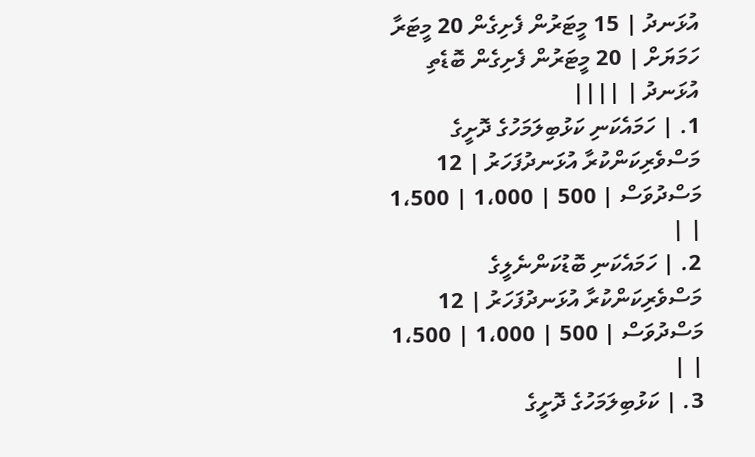އުޅަނދު | 15 މީޓަރުން ފެށިގެން 20 މީޓަރާ ހަމަޔަށް | 20 މީޓަރުން ފެށިގެން ބޮޑެތި އުޅަނދު | ||||
1. | ހަމައެކަނި ކަޅުބިލަމަހުގެ ދޮށީގެ މަސްވެރިކަންކުރާ އުޅަނދުފަހަރު | 12 މަސްދުވަސް | 500 | 1،000 | 1،500 | |
2. | ހަމައެކަނި ބޮޑުކަންނެލީގެ މަސްވެރިކަންކުރާ އުޅަނދުފަހަރު | 12 މަސްދުވަސް | 500 | 1،000 | 1،500 | |
3. | ކަޅުބިލަމަހުގެ ދޮށީގެ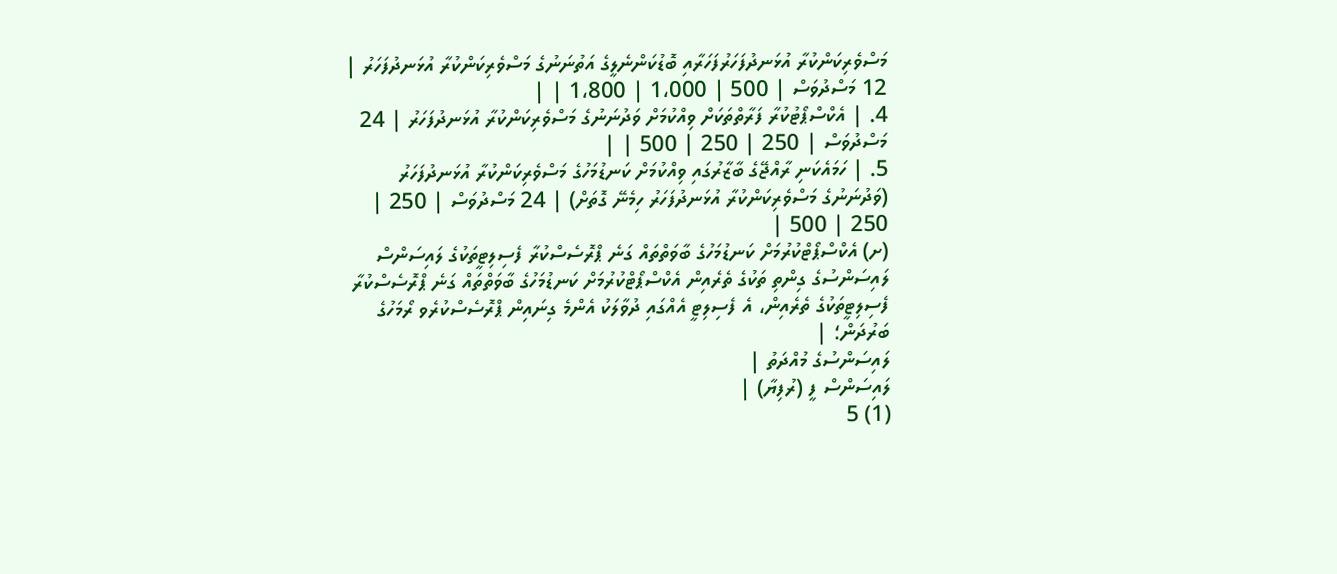މަސްވެރިކަންކުރާ އުޅަނދުފަހަރުފަހަރާއި ބޮޑުކަންނެލީގެ އަތުނަނުގެ މަސްވެރިކަންކުރާ އުޅަނދުފަހަރު | 12 މަސްދުވަސް | 500 | 1،000 | 1،800 | |
4. | އެކްސްޕޯޓުކުރާ ފަރާތްތަކަށް ވިއްކުމަށް ވަދުނަނުގެ މަސްވެރިކަންކުރާ އުޅަނދުފަހަރު | 24 މަސްދުވަސް | 250 | 250 | 500 | |
5. | ހަމައެކަނި ރާއްޖޭގެ ބާޒާރުގައި ވިއްކުމަށް ކަނޑުމަހުގެ މަސްވެރިކަންކުރާ އުޅަނދުފަހަރު (ވަދުނަނުގެ މަސްވެރިކަންކުރާ އުޅަނދުފަހަރު ހިމެނޭ ގޮތަށް) | 24 މަސްދުވަސް | 250 | 250 | 500 |
(ށ) އެކްސްޕޯޓްކުރުމަށް ކަނޑުމަހުގެ ބާވަތްތައް ގަނެ ޕްރޮސެސްކުރާ ފެސިލިޓީތަކުގެ ލައިސަންސް
ލައިސަންސުގެ ގިންތި ތަކުގެ ތެރެއިން އެކްސްޕޯޓްކުރުމަށް ކަނޑުމަހުގެ ބާވަތްތައް ގަނެ ޕްރޮސެސްކުރާ ފެސިލިޓީތަކުގެ ތެރެއިން، އެ ފެސިލިޓީ އެއްގައި ދުވާލަކު އެންމެ ގިނައިން ޕްރޮސެސްކުރެވ ރޯމަހުގެ ބަރުދަން؛ |
ލައިސަންސުގެ މުއްދަތު |
ލައިސަންސް ފީ (ރުފިޔާ) |
(1) 5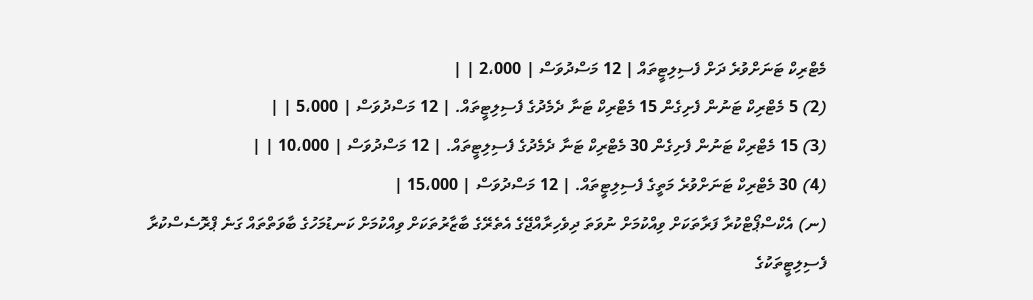މެޓްރިކް ޓަނަށްވުރެ ދަށް ފެސިލިޓީތައް | 12 މަސްދުވަސް | 2،000 | |
(2) 5 މެޓްރިކް ޓަނުން ފެށިގެން 15 މެޓްރިކް ޓަނާ ދެމެދުގެ ފެސިލިޓީތައް. | 12 މަސްދުވަސް | 5،000 | |
(3) 15 މެޓްރިކް ޓަނުން ފެށިގެން 30 މެޓްރިކް ޓަނާ ދެމެދުގެ ފެސިލިޓީތައް. | 12 މަސްދުވަސް | 10،000 | |
(4) 30 މެޓްރިކް ޓަނަށްވުރެ މަތީގެ ފެސިލިޓީތައް. | 12 މަސްދުވަސް | 15،000 |
(ނ) އެކްސްޕޯޓްކުރާ ފަރާތަކަށް ވިއްކުމަށް ނުވަތަ ދިވެހިރާއްޖޭގެ އެތެރޭގެ ބާޒާރުތަކަށް ވިއްކުމަށް ކަނޑުމަހުގެ ބާވަތްތައް ގަނެ ޕްރޮސެސްކުރާ ފެސިލިޓީތަކުގެ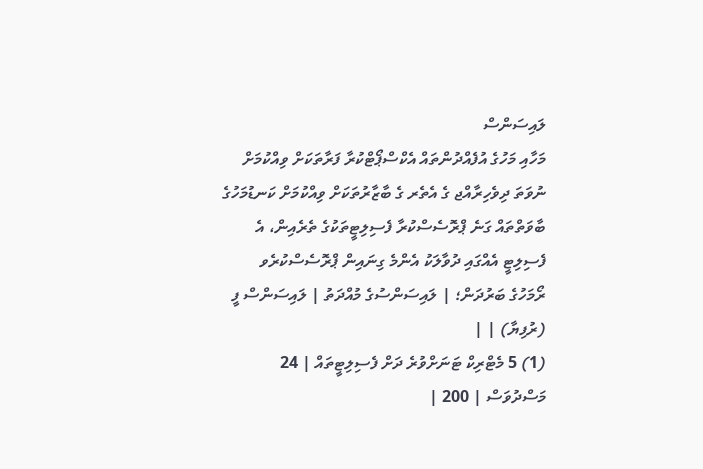ލައިސަންސް
މަހާއި މަހުގެ އުފެއްދުންތައް އެކްސްޕޯޓްކުރާ ފަރާތަކަށް ވިއްކުމަށް ނުވަތަ ދިވެހިރާއްޖ ގެ އެތެރ ގެ ބާޒާރުތަކަށް ވިއްކުމަށް ކަނޑުމަހުގެ ބާވަތްތައް ގަނެ ޕްރޮސެސްކުރާ ފެސިލިޓީތަކުގެ ތެރެއިން، އެ ފެސިލިޓީ އެއްގައި ދުވާލަކު އެންމެ ގިނައިން ޕްރޮސެސްކުރެވ ރޯމަހުގެ ބަރުދަން؛ | ލައިސަންސުގެ މުއްދަތު | ލައިސަންސް ފީ (ރުފިޔާ) | |
(1) 5 މެޓްރިކް ޓަނަށްވުރެ ދަށް ފެސިލިޓީތައް | 24 މަސްދުވަސް | 200 |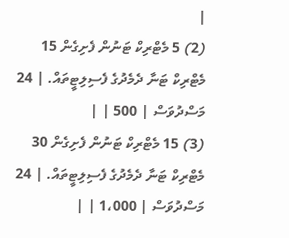|
(2) 5 މެޓްރިކް ޓަނުން ފެށިގެން 15 މެޓްރިކް ޓަނާ ދެމެދުގެ ފެސިލިޓީތައް. | 24 މަސްދުވަސް | 500 | |
(3) 15 މެޓްރިކް ޓަނުން ފެށިގެން 30 މެޓްރިކް ޓަނާ ދެމެދުގެ ފެސިލިޓީތައް. | 24 މަސްދުވަސް | 1،000 | |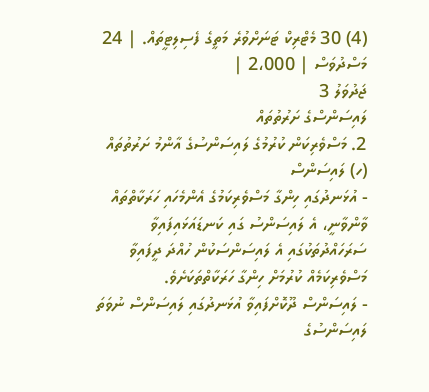(4) 30 މެޓްރިކް ޓަނަށްވުރެ މަތީގެ ފެސިލިޓީތައް. | 24 މަސްދުވަސް | 2،000 |
ޖަދުވަލު 3
ލައިސަންސްގެ ށަރުތުތައް
2. މަސްވެރިކަން ކުރުމުގެ ލައިސަންސުގެ އާންމު ށަރުތުތައް
(ހ) ލައިސަންސް
- އުޅަނދުގައި ހިންގާ މަސްވެރިކަމުގެ އެންމެހައި ހަރަކާތްތައް ވާންވާނީ، އެ ލައިސަންސު ގައި ކަނޑައަޅައިފައިވާ ސަރަހައްދުތަކުގައި އެ ލައިސަންސަކުން ހުއްދަ ދީފައިވާ މަސްވެރިކަމެއް ކުރުމަށް ހިންގާ ހަރަކާތްތަކަށެވެ.
- ލައިސަންސް ދޫކޮށްފައިވާ އުޅަނދުގައި ލައިސަންސް ނުވަތަ ލައިސަންސުގެ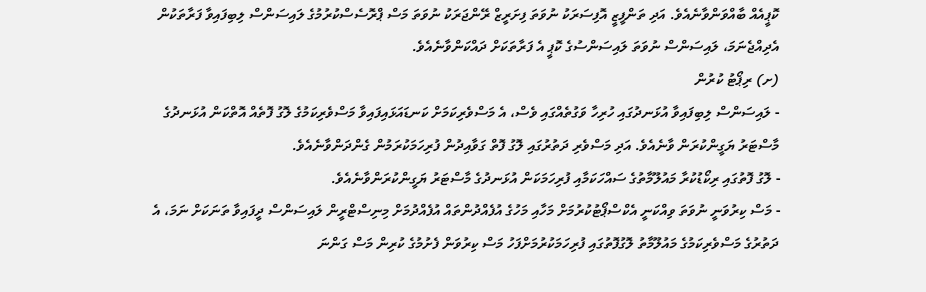ކޮޕީއެއް ބާއްވަންވާނެއެވެ. އަދި ތަންފީޒީ އޮފިސަރަކު ނުވަތަ ފިށަރީޒް ރޭންޖަރަކު ނުވަތަ މަސް ޕްރޮސެސްކުރުމުގެ ލައިސަންސް ލިބިފައިވާ ފަރާތަކުން އެދިއްޖެނަމަ، ލައިސަންސް ނުވަތަ ލައިސަންސުގެ ކޮޕީ އެ ފަރާތަކަށް ދައްކަންވާނެއެވެ.
(ށ) ރިޕޯޓު ކުރުން
- ލައިސަންސް ލިބިފައިވާ އުޅަނދުގައި ހުރިހާ ވަގުތެއްގައި ވެސް، އެ މަސްވެރިކަމަށް ކަނޑައަޅައިފައިވާ މަސްވެރިކަމުގެ ލޮގު ފޮތެއް އޮތްކަން އުޅަނދުގެ މާސްޓަރު ޔަގީންކުރަން ވާނެއެވެ. އަދި މަސްވެރި ދަތުރުގައި ލޮގު ފޮތް ގަވާއިދުން ފުރިހަމަކުރަމުން ގެންދަންވާނެއެވެ.
- ލޮގު ފޮތުގައި ރިކޯޑުކުރާ މައުލޫމާތުގެ ސައްހަކަމާއި ފުރިހަމަކަން އުޅަނދުގެ މާސްޓަރު ޔަގީންކުރަންވާނެއެވެ.
- މަސް ކިރުވަނީ ނުވަތަ ވިއްކަނީ އެކްސްޕޯޓުކުރުމަށް މަހާއި މަހުގެ އުފެއްދުންތައް އުފެއްދުމަށް މިނިސްޓްރީން ލައިސަންސް ދީފައިވާ ތަނަކަށް ނަމަ، އެ ދަތުރުގެ މަސްވެރިކަމުގެ މައުލޫމާތު ލޮގުފޮތުގައި ފުރިހަމަކުރުމަށްފަހު މަސް ކިރުވަން ފެށުމުގެ ކުރިން މަސް ގަންނަ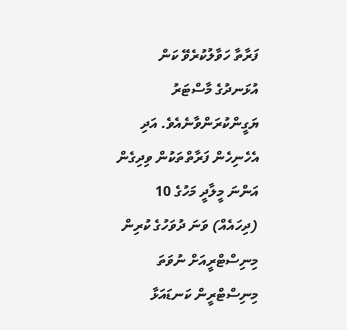ފަރާތާ ހަވާލުކުރެވޭ ކަން އުޅަނދުގެ މާސްޓަރު ޔަގީންކުރަންވާނެއެވެ. އަދި އެހެނިހެން ފަރާތްތަކުން ވިދިގެން އަންނަ މީލާދީ މަހުގެ 10 (ދިހައެއް) ވަނަ ދުވަހުގެ ކުރިން މިނިސްޓްރީއަށް ނުވަތަ މިނިސްޓްރީން ކަނޑައަޅާ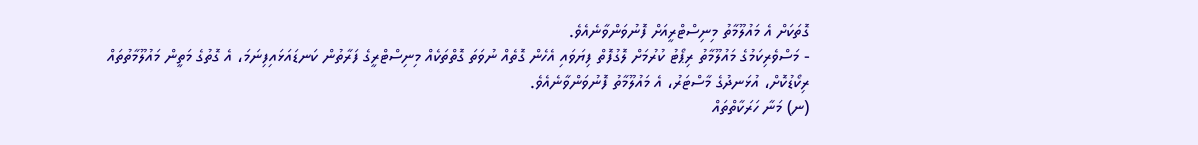ގޮތަކަށް އެ މައުލޫމާތު މިނިސްޓްރީއަށް ފޮނުވަންވާނެއެވެ.
- މަސްވެރިކަމުގެ މައުލޫމާތު ރިޕޯޓު ކުރުމަށް ލޮގުފޮތް ފިޔަވައި އެހެން ގޮތެއް ނުވަތަ ގޮތްތަކެއް މިނިސްޓްރީގެ ފަރާތުން ކަނޑައަޅައިފިނަމަ، އެ ގޮތުގެ މަތީން މައުލޫމާތުތައް ރިކޯޑުކޮށް، އުޅަނދުގެ މާސްޓަރު، އެ މައުލޫމާތު ފޮނުވަންވާނެއެވެ.
(ނ) މަނާ ހަރަކާތްތައް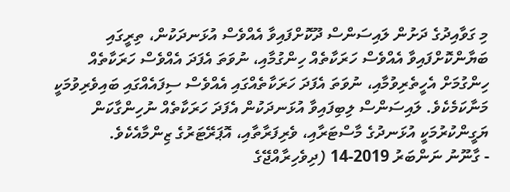މި ގަވާއިދުގެ ދަށުން ލައިސަންސް ދޫކޮށްފައިވާ އެއްވެސް އުޅަނދަކުން، ތިރީގައި ބަޔާންކޮށްފައިވާ އެއްވެސް ހަރަކާތެއް ހިންގުމާއި، ނުވަތަ އެފަދަ އެއްވެސް ހަރަކާތެއް ހިންގުމަށް އެހީތެރިވުމާއި، ނުވަތަ އެފަދަ ހަރަކާތެއްގައި އެއްވެސް ސިފައެއްގައި ބައިވެރިވުމަކީ މަނާކަމެކެވެ. ލައިސަންސް ލިބިފައިވާ އުޅަނދަކުން އެފަދަ ހަރަކާތެއް ނުހިންގާކަން ޔަގީންކުރުމަކީ އުޅަނދުގެ މާސްޓަރާއި، ވެރިފަރާތާއި، އޮޕަރޭޓަރުގެ ޒިންމާއެކެވެ.
- ގާނޫނު ނަންބަރު 2019-14 (ދިވެހިރާއްޖޭގެ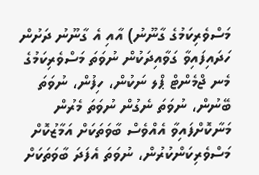މަސްވެރިކަމުގެ ގާނޫނު) އާއި އެ ގާނޫނު ދަށުން ހަދައިފައިވާ ގަވާއިދަކުން ނުވަތަ މަސްވެރިކަމުގެ މެނ ޖްމެންޓް ޕްލ ނަކުން، ހިފުން، ނުވަތަ ބޭނުން، ނުވަތަ ނެގުން ނުވަތަ މެރުން މަނާކޮށްފައިވާ އެއްވެސް ބާވަތަކަށް އަމާޒުކޮށް މަސްވެރިކަންކުރުން، ނުވަތަ އެފަދަ ބާވަތަކަށް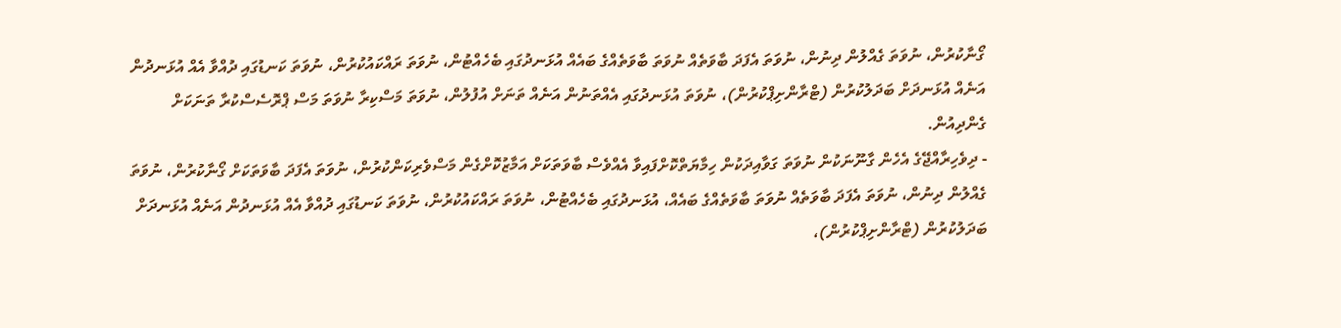ގޯނާކުރުން، ނުވަތަ ގެއްލުން ދިނުން، ނުވަތަ އެފަދަ ބާވަތެއް ނުވަތަ ބާވަތެއްގެ ބައެއް އުޅަނދުގައި ބެހެއްޓުން، ނުވަތަ ރައްކައުކުރުން، ނުވަތަ ކަނޑުގައި ދުއްވާ އެއް އުޅަނދުން އަނެއް އުޅަނދަށް ބަދަލުކުރުން (ޓްރާންށިޕްކުރުން)، ނުވަތަ އުޅަނދުގައި އެއްތަނުން އަނެއް ތަނަށް އުފުލުން، ނުވަތަ މަސްކިރާ ނުވަތަ މަސް ޕްރޮސެސްކުރާ ތަނަކަށް ގެންދިއުން.
- ދިވެހިރާއްޖޭގެ އެހެން ގާނޫނަކުން ނުވަތަ ގަވާއިދަކުން ހިމާޔަތްކޮށްފައިވާ އެއްވެސް ބާވަތަކަށް އަމާޒުކޮށްގެން މަސްވެރިކަންކުރުން، ނުވަތަ އެފަދަ ބާވަތަކަށް ގޯނާކުރުން، ނުވަތަ ގެއްލުން ދިނުން، ނުވަތަ އެފަދަ ބާވަތެއް ނުވަތަ ބާވަތެއްގެ ބައެއް، އުޅަނދުގައި ބެހެއްޓުން، ނުވަތަ ރައްކައުކުރުން، ނުވަތަ ކަނޑުގައި ދުއްވާ އެއް އުޅަނދުން އަނެއް އުޅަނދަށް ބަދަލުކުރުން (ޓްރާންށިޕްކުރުން)،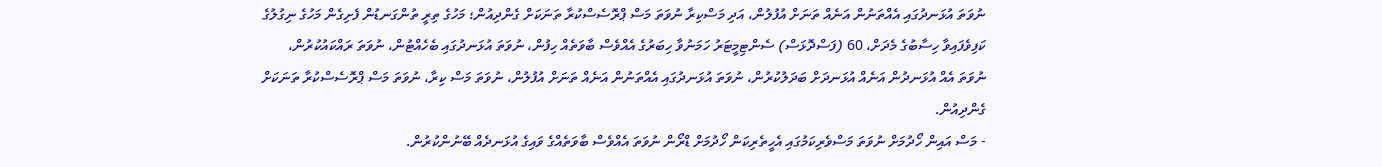ނުވަތަ އުޅަނދުގައި އެއްތަނުން އަނެއް ތަނަށް އުފުލުން، އަދި މަސްކިރާ ނުވަތަ މަސް ޕްރޮސެސްކުރާ ތަނަކަށް ގެންދިއުން؛ މަހުގެ ތިރީ ތުންގަނޑުން ފެށިގެން މަހުގެ ނިގުލުގެ ކަފިވެފައިވާ ހިސާބުގެ މެދަށް، 60 (ފަސްދޮޅަސް) ސެންޓިމީޓަރު ހަމަނުވާ ހިބަރުގެ އެއްވެސް ބާވަތެއް ހިފުން، ނުވަތަ އުޅަނދުގައި ބެހެއްޓުން، ނުވަތަ ރައްކައުކުރުން، ނުވަތަ އެއް އުޅަނދުން އަނެއް އުޅަނދަށް ބަދަލުކުރުން، ނުވަތަ އުޅަނދުގައި އެއްތަނުން އަނެއް ތަނަށް އުފުލުން، ނުވަތަ މަސް ކިރާ، ނުވަތަ މަސް ޕްރޮސެސްކުރާ ތަނަކަށް ގެންދިއުން.
- މަސް އައިން ހޯދުމަށް ނުވަތަ މަސްވެރިކަމުގައި އެހީތެރިކަން ހޯދުމަށް ޑްރޯން ނުވަތަ އެއްވެސް ބާވަތެއްގެ ވައިގެ އުޅަނދެއް ބޭނުންކުރުން.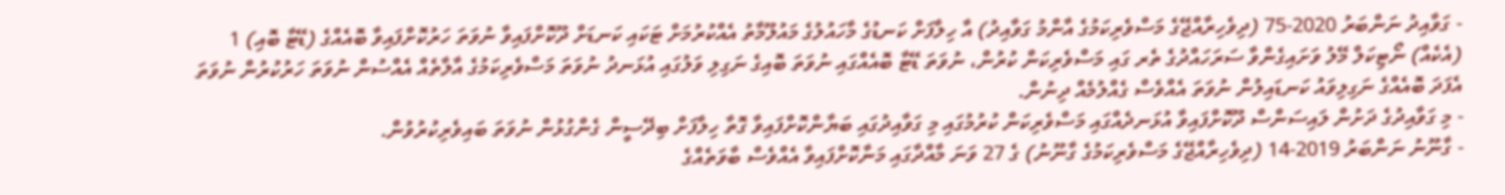- ގަވާއިދު ނަންބަރު 2020-75 (ދިވެހިރާއްޖޭގެ މަސްވެރިކަމުގެ އާންމު ގަވާއިދު) އާ ހިލާފަށް ކަނޑުގެ މާހައުލުގެ މައުލޫމާތު އެއްކުރުމަށް ޓަކައި ކަނޑަށް ދޫކޮށްފައިވާ ނުވަތަ ހަރުކޮށްފައިވާ ބޮއެއްގެ (ޑޭޓާ ބޮއި) 1 (އެކެއް) ނޯޓިކަލް މޭލު ވަށައިގެންވާ ސަރަހައްދުގެ ތެރ ގައި މަސްވެރިކަން ކުރުން، ނުވަތަ ޑޭޓާ ބޮއެއްގައި ނުވަތަ ބޮއިގެ ނަގިލި ވަލުގައި އުޅަނދު ނުވަތަ މަސްވެރިކަމުގެ އާލާތެއް އެއްސުން ނުވަތަ ހަރުކުރުން ނުވަތަ އެފަދަ ބޮއެއްގެ ނަގިލިވައު ކަނޑައިލުން ނުވަތަ އެއްވެސް ގެއްލުމެއް ދިނުން.
- މި ގަވާއިދުގެ ދަށުން ލައިސަންސް ދޫކޮށްފައިވާ އުޅަނދެއްގައި މަސްވެރިކަން ކުރުމުގައި މި ގަވާއިދުގައި ބަޔާންކޮށްފައިވާ ގޮތާ ހިލާފަށް ބިދޭސީން ގެންގުޅުން ނުވަތަ ބައިވެރިކުރުވުން.
- ގާނޫނު ނަންބަރު 2019-14 (ދިވެހިރާއްޖޭގެ މަސްވެރިކަމުގެ ގާނޫނު) ގެ 27 ވަނަ މާއްދާގައި މަނާކޮށްފައިވާ އެއްވެސް ބާވަތެއްގެ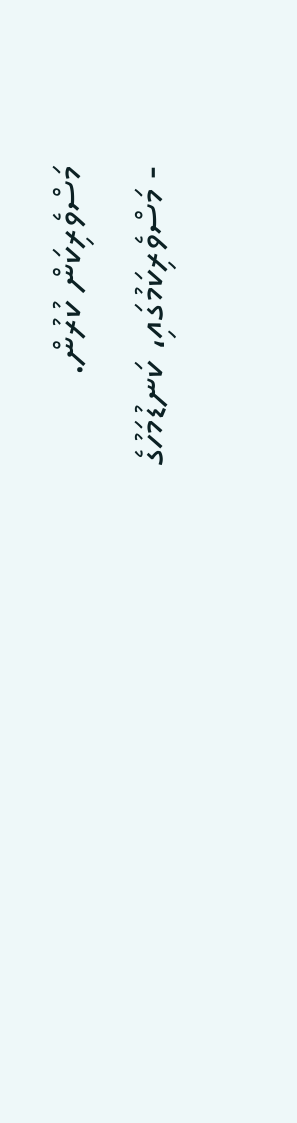މަސްވެރިކަން ކުރުން.
- މަސްވެރިކަމުގައި، ކަނޑުމަހުގެ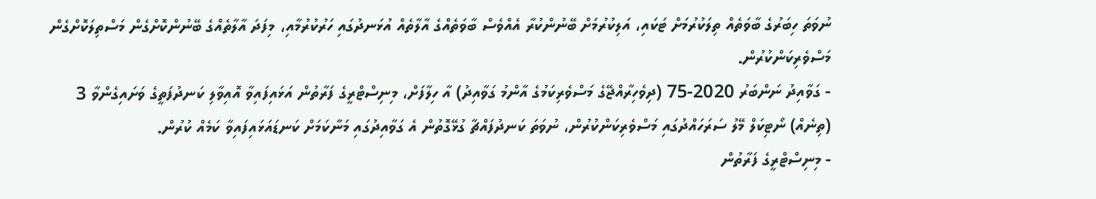ނުވަތަ ހިބަރުގެ ބާވަތެއް ތިލަކުރުމަށް ޓަކައި، އަލިކުރުމަށް ބޭނުންކުރާ އެއްވެސް ބާވަތެއްގެ އާލާތެއް އުޅަނދުގައި ހަރުކުރުމާއި، މިފަދަ އާލާތެއްގެ ބޭނުންކޮށްގެން މަސްތިލަކޮށްގެން މަސްވެރިކަންކުރުން.
- ގަވާއިދު ނަންބަރު 2020-75 (ދިވެހިރާއްޖޭގެ މަސްވެރިކަމުގެ އާންމު ގަވާއިދު) އާ ހިލާފަށް، މިނިސްޓްރީގެ ފަރާތުން އަޅައިފައިވާ އޮއިވާލި ކަނދުފަތީގެ ވަށައިގެންވާ 3 (ތިނެއް) ނޯޓިކަލް މޭލު ސަރަހައްދުގައި މަސްވެރިކަންކުރުން، ނުވަތަ ކަނދުފައްޗާ ގުޅޭގޮތުން އެ ގަވާއިދުގައި މަނާކަމަށް ކަނޑައަޅައިފައިވާ ކަމެއް ކުރުން.
- މިނިސްޓްރީގެ ފަރާތުން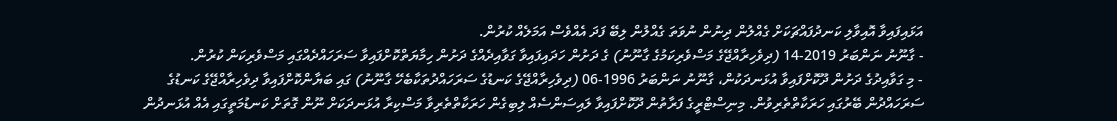އަޅައިފައިވާ އޮއިވާލި ކަނދުފައްޗަކަށް ގެއްލުން ދިނުން ނުވަތަ ގެއްލުން ލިބޭ ފަދަ އެއްވެސް އަމަލެއް ކުރުން.
- ގާނޫނު ނަންބަރު 2019-14 (ދިވެހިރާއްޖޭގެ މަސްވެރިކަމުގެ ގާނޫނު) ގެ ދަށުން ހަދައިފައިވާ ގަވާއިދެއްގެ ދަށުން ހިމާޔަތްކޮށްފައިވާ ސަރަހައްދެއްގައި މަސްވެރިކަން ކުރުން.
- މި ގަވާއިދުގެ ދަށުން ދޫކޮށްފައިވާ އުޅަނދަކުން، ގާނޫނު ނަންބަރު 1996-06 (ދިވެހިރާއްޖޭގެ ކަނޑުގެ ސަރަހައްދުތަކާބެހޭ ގާނޫނު) ގައި ބަޔާންކޮށްފައިވާ ދިވެހިރާއްޖޭގެ ކަނޑުގެ ސަރަހައްދުން ބޭރުގައި ހަރަކާތްތެރިވުން. މިނިސްޓްރީގެ ފަރާތުން ދޫކޮށްފައިވާ ލައިސަންސެއް ލިބިގެން ހަރަކާތްތެރިވާ މަސްކިރާ އުޅަނދަކަށް ނޫން ގޮތަށް ކަނޑުމަތީގައި އެއް އުޅަނދުން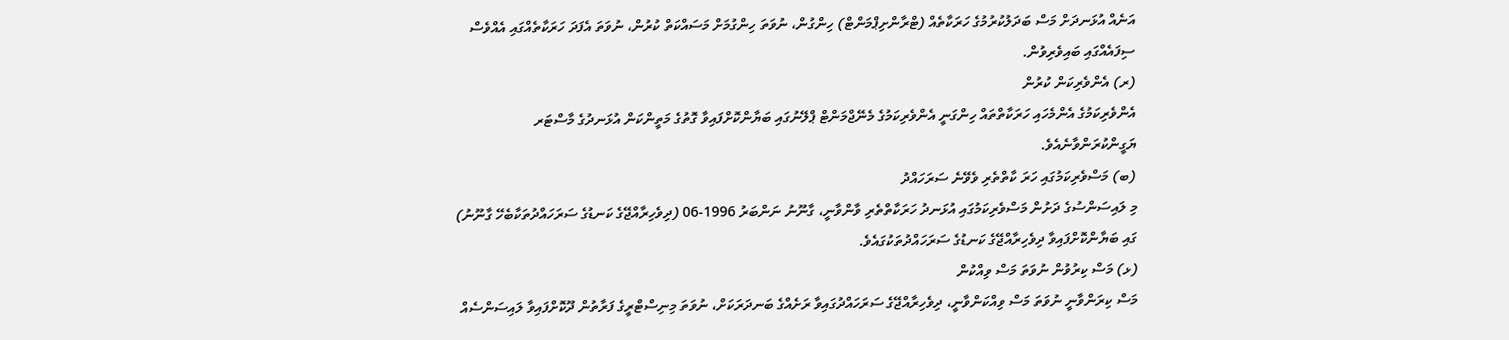އަނެއް އުޅަނދަށް މަސް ބަދަލުކުރުމުގެ ހަރަކާތެއް (ޓްރާންށިޕްމަންޓް) ހިންގުން، ނުވަތަ ހިންގުމަށް މަސައްކަތް ކުރުން، ނުވަތަ އެފަދަ ހަރަކާތެއްގައި އެއްވެސް ސިފައެއްގައި ބައިވެރިވުން.
(ރ) އެންވެރިކަން ކުރުން
އެންވެރިކަމުގެ އެންމެހައި ހަރަކާތްތައް ހިންގަނީ އެންވެރިކަމުގެ މެނޭޖްމަންޓް ޕްލޭނުގައި ބަޔާންކޮށްފައިވާ ގޮތުގެ މަތީންކަން އުޅަނދުގެ މާސްޓަރ ޔަގީންކުރަންވާނެއެވެ.
(ބ) މަސްވެރިކަމުގައި ހަރަ ކާތްތެރި ވެވޭނެ ސަރަހައްދު
މި ލައިސަންސުގެ ދަށުން މަސްވެރިކަމުގައި އުޅަނދު ހަރަކާތްތެރި ވާންވާނީ، ގާނޫނު ނަންބަރު 1996-06 (ދިވެހިރާއްޖޭގެ ކަނޑުގެ ސަރަހައްދުތަކާބެހޭ ގާނޫނު) ގައި ބަޔާންކޮށްފައިވާ ދިވެހިރާއްޖޭގެ ކަނޑުގެ ސަރަހައްދުތަކުގައެވެ.
(ޅ) މަސް ކިރުވުން ނުވަތަ މަސް ވިއްކުން
މަސް ކިރަންވާނީ ނުވަތަ މަސް ވިއްކަންވާނީ، ދިވެހިރާއްޖޭގެ ސަރަހައްދުގައިވާ ރަށެއްގެ ބަނދަރަކަށް، ނުވަތަ މިނިސްޓްރީގެ ފަރާތުން ދޫކޮށްފައިވާ ލައިސަންސެއް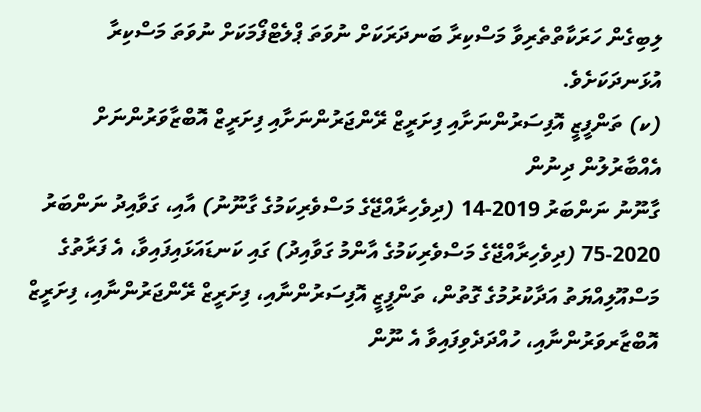ލިބިގެން ހަރަކާތްތެރިވާ މަސްކިރާ ބަނދަރަކަށް ނުވަތަ ޕްލެޓްފޯމަކަށް ނުވަތަ މަސްކިރާ އުޅަނދަކަށެވެ.
(ކ) ތަންފީޒީ އޮފިސަރުންނަށާއި ފިށަރީޒް ރޭންޖަރުންނަށާއި ފިށަރީޒް އޮބްޒާވަރުންނަށް އެއްބާރުލުން ދިނުން
ގާނޫނު ނަންބަރު 2019-14 (ދިވެހިރާއްޖޭގެ މަސްވެރިކަމުގެ ގާނޫނު) އާއި، ގަވާއިދު ނަންބަރު 2020-75 (ދިވެހިރާއްޖޭގެ މަސްވެރިކަމުގެ އާންމު ގަވާއިދު) ގައި ކަނޑައަޅައިފައިވާ، އެ ފަރާތުގެ މަސްއޫލިއްޔަތު އަދާކުރުމުގެ ގޮތުން، ތަންފީޒީ އޮފިސަރުންނާއި، ފިށަރީޒް ރޭންޖަރުންނާއި، ފިށަރީޒް އޮބްޒާރވަރުންނާއި، ހުއްދަދެވިފައިވާ އެ ނޫން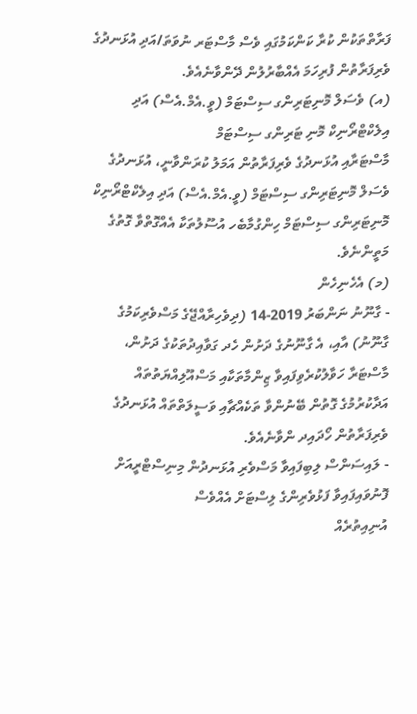ފަރާތްތަކުން ކުރާ ކަންކަމުގައި ވެސް މާސްޓަރ ނުވަތަ/އަދި އުޅަނދުގެ ވެރިފަރާތުން ފުރިހަމަ އެއްބާރުލުން ދޭންވާނެއެވެ.
(އ) ވެސަލް މޮނިޓަރިންގ ސިސްޓަމް (ވީ.އެމް.އެސް) އަދި އިލެކްޓްރޯނިކް މޮނި ޓަރިންގ ސިސްޓަމް
މާސްޓަރާއި އުޅަނދުގެ ވެރިފަރާތުން އަމަލު ކުރަންވާނީ، އުޅަނދުގެ ވެސަލް މޮނިޓަރިންގ ސިސްޓަމް (ވީ.އެމް.އެސް) އަދި އިލެކްޓްރޯނިކް މޮނިޓަރިންގ ސިސްޓަމް ހިންގުމާބެހ އުސޫލުތަކާ އެއްގޮތްވާ ގޮތުގެ މަތީންނެވެ.
(މ) އެހެނިހެން
- ގާނޫނު ނަންބަރު 2019-14 (ދިވެހިރާއްޖޭގެ މަސްވެރިކަމުގެ ގާނޫނު) އާއި، އެ ގާނޫނުގެ ދަށުން ހެދ ގަވާއިދުތަކުގެ ދަށުން، މާސްޓަރާ ހަވާލުކުރެވިފައިވާ ޒިންމާތަކާއި މަސްއޫލިއްޔަތުތައް އަދާކުރުމުގެ ގޮތުން ބޭނުންވާ ތަކެއްޗާއި ވަސީލަތްތައް އުޅަނދުގެ ވެރިފަރާތުން ހޯދައިދ ންވާނެއެވެ.
- ލައިސަންސް ލިބިފައިވާ މަސްވެރި އުޅަނދުން މިނިސްޓްރީއަށް ފޮނުވައިފައިވާ ފަޅުވެރިންގެ ލިސްޓަށް އެއްވެސް
އުނިއިތުރެއް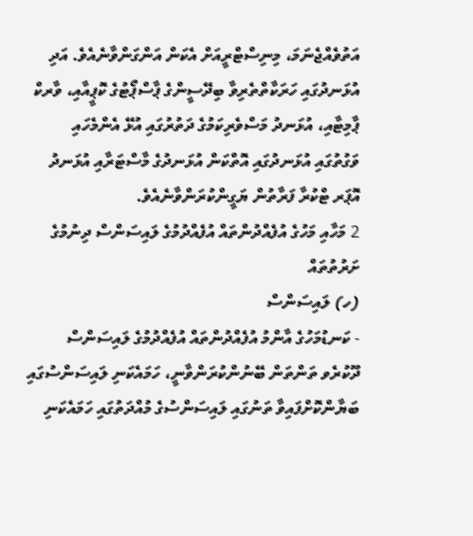އަތުވެއްޖެނަމަ، މިނިސްޓްރީއަށް އެކަން އަންގަންވާނެއެވެ. އަދި އުޅަނދުގައި ހަރަކާތްތެރިވާ ބިދޭސީންގެ ޕާސްޕޯޓުގެ ކޮޕީއާއި، ވާރކް ޕާމިޓާއި، އުޅަނދު މަސްވެރިކަމުގެ ދަތުރުގައި އުޅޭ އެންމެހައި ވަގުތުގައި އުޅަނދުގައި އޮތްކަން އުޅަނދުގެ މާސްޓަރާއި އުޅަނދު އޮޕަރ ޓްކުރާ ފަރާތުން ޔަގީންކުރަންވާނެއެވެ.
2 މަހާއި މަހުގެ އުފެއްދުންތައް އުފެއްދުމުގެ ލައިސަންސް ދިނުމުގެ ށަރުތުތައް
(ހ) ލައިސަންސް
- ކަނޑުމަހުގެ އާންމު އުފެއްދުންތައް އުފެއްދުމުގެ ލައިސަންސް ދޫކުރެވ ތަންތަން ބޭނުންކުރަންވާނީ، ހަމައެކަނި ލައިސަންސުގައި ބަޔާންކޮށްފައިވާ ތަނުގައި ލައިސަންސުގެ މުއްދަތުގައި ހަމައެކަނި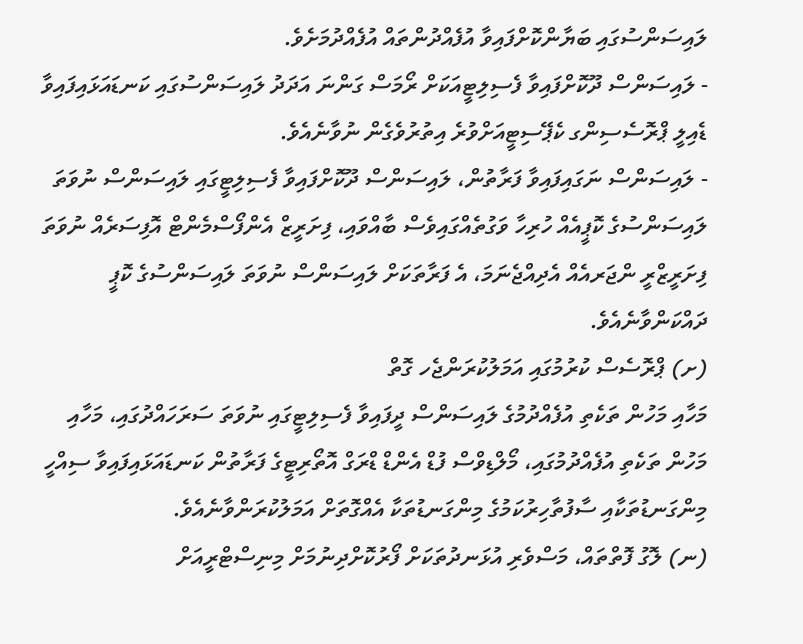ލައިސަންސުގައި ބަޔާންކޮށްފައިވާ އުފެއްދުންތައް އުފެއްދުމަށެވެ.
- ލައިސަންސް ދޫކޮށްފައިވާ ފެސިލިޓީއަކަށް ރޯމަސް ގަންނަ އަދަދު ލައިސަންސުގައި ކަނޑައަޅައިފައިވާ ޑެއިލީ ޕްރޮސެސިންގ ކެޕޭސިޓީއަށްވުރެ އިތުރުވެގެން ނުވާނެއެވެ.
- ލައިސަންސް ނަގައިފައިވާ ފަރާތުން، ލައިސަންސް ދޫކޮށްފައިވާ ފެސިލިޓީގައި ލައިސަންސް ނުވަތަ ލައިސަންސުގެ ކޮޕީއެއް ހުރިހާ ވަގުތެއްގައިވެސް ބާއްވައި، ފިށަރީޒް އެންފޯސްމެންޓް އޮފިސަރެއް ނުވަތަ ފިށަރީޒްރީ ންޖަރއެއް އެދިއްޖެނަމަ، އެ ފަރާތަކަށް ލައިސަންސް ނުވަތަ ލައިސަންސުގެ ކޮޕީ ދައްކަންވާނެއެވެ.
(ށ) ޕްރޮސެސް ކުރުމުގައި އަމަލުކުރަންޖެހ ގޮތް
މަހާއި މަހުން ތަކެތި އުފެއްދުމުގެ ލައިސަންސް ދީފައިވާ ފެސިލިޓީގައި ނުވަތަ ސަރަހައްދުގައި، މަހާއި މަހުން ތަކެތި އުފެއްދުމުގައި، މޯލްޑިވްސް ފުޑް އެންޑް ޑްރަގް އޮތޯރިޓީގެ ފަރާތުން ކަނޑައަޅައިފައިވާ ސިއްހީ މިންގަނޑުތަކާއި ސާފުތާހިރުކަމުގެ މިންގަނޑުތަކާ އެއްގޮތަށް އަމަލުކުރަންވާނެއެވެ.
(ނ) ލޮގު ފޮތްތައް، މަސްވެރި އުޅަނދުތަކަށް ފޯރުކޮށްދިނުމަށް މިނިސްޓްރީއަށް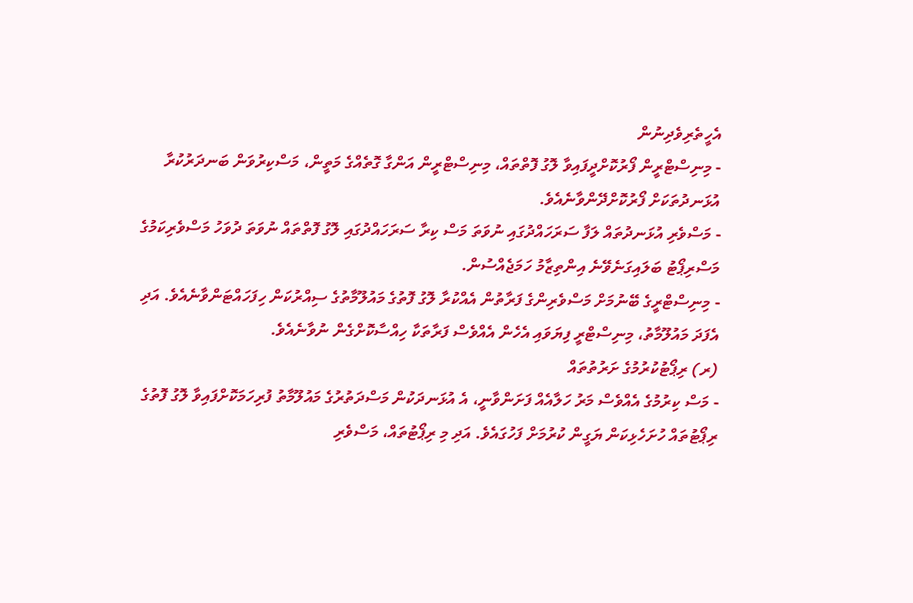އެހީތެރިވެދިނުން
- މިނިސްޓްރީން ފޯރުކޮށްދީފައިވާ ލޮގު ފޮތްތައް، މިނިސްޓްރީން އަންގާ ގޮތެއްގެ މަތީން، މަސްކިރުވަން ބަނދަރުކުރާ އުޅަނދުތަކަށް ފޯރުކޮށްދޭންވާނެއެވެ.
- މަސްވެރި އުޅަނދުތައް ލަފާ ސަރަހައްދުގައި ނުވަތަ މަސް ކިރާ ސަރަހައްދުގައި ލޮގު ފޮތްތައް ނުވަތަ ދުވަހު މަސްވެރިކަމުގެ މަސްރިޕޯޓު ބަލައިގަނެވޭނެ އިންތިޒާމު ހަމަޖެއްސުން.
- މިނިސްޓްރީގެ ބޭނުމަށް މަސްވެރިންގެ ފަރާތުން އެއްކުރާ ލޮގު ފޮތުގެ މައުލޫމާތުގެ ސިއްރުކަން ހިފަހައްޓަންވާނެއެވެ. އަދި އެފަދަ މައުލޫމާތު، މިނިސްޓްރީ ފިޔަވައި އެހެން އެއްވެސް ފަރާތަކާ ހިއްސާކޮށްގެން ނުވާނެއެވެ.
(ރ) ރިޕޯޓުކުރުމުގެ ށަރުތުތައް
- މަސް ކިރުމުގެ އެއްވެސް މަރު ހަލާއެއް ފަށަންވާނީ، އެ އުޅަނދަކުން މަސްދަތުރުގެ މައުލޫމާތު ފުރިހަމަކޮށްފައިވާ ލޮގު ފޮތުގެ ރިޕޯޓުތައް ހުށަހެޅިކަން ޔަގީން ކުރުމަށް ފަހުގައެވެ. އަދި މި ރިޕޯޓުތައް، މަސްވެރި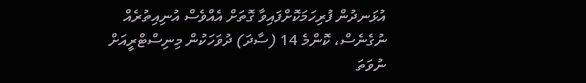އުޅަނދުން ފުރިހަމަކޮށްފައިވާ ގޮތަށް އެއްވެސް އުނިއިތުރެއް ނުގެނެސް، ކޮންމެ 14 (ސާދަ) ދުވަހަކުން މިނިސްޓްރީއަށް ނުވަތަ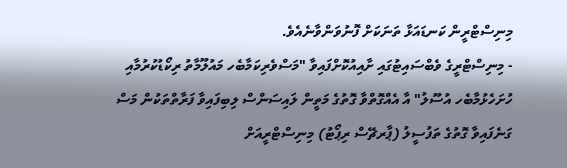މިނިސްޓްރީން ކަނޑައަޅާ ތަނަކަށް ފޮނުވަންވާނެއެވެ.
- މިނިސްޓްރީގެ ވެބްސައިޓުގައި ށާއިއުކޮށްފައިވާ "މަސްވެރިކަމާބެހ މައުލޫމާތު ރިކޯޑުކުރުމާއި ހުށަހެޅުމާބެހ އުސޫލު" އާ އެއްގޮތްވާ ގޮތުގެ މަތީން ލައިސަންސް ލިބިފައިވާ ފަރާތްތަކުން މަސް ގަނެފައިވާ ގޮތުގެ ތަފުސީލު (ޕާރޗޭސް ރިޕޯޓު) މިނިސްޓްރީއަށް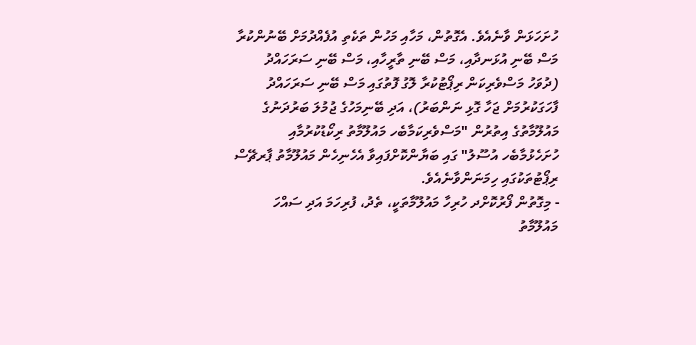ހުށަހަޅަން ވާނެއެވެ. އެގޮތުން، މަހާއި މަހުން ތަކެތި އުފެއްދުމަށް ބޭނުންކުރާ މަސް ބޭނި އުޅަނދާއި، މަސް ބޭނި ތާރީހާއި، މަސް ބޭނި ސަރަހައްދު (ދުވަހު މަސްވެރިކަން ރިޕޯޓުކުރާ ލޮގު ފޮތުގައި މަސް ބޭނި ސަރަހައްދު ފާހަގަކުރުމަށް ޖަހާ ގޮޅި ނަންބަރު)، އަދި ބޭނިމަހުގެ ޖުމުލަ ބަރުދަނުގެ މައުލޫމާތުގެ އިތުރުން "މަސްވެރިކަމާބެހ މައުލޫމާތު ރިކޯޑުކުރުމާއި ހުށަހެޅުމާބެހ އުސޫލު" ގައި ބަޔާންކޮށްފައިވާ އެހެނިހެން މައުލޫމާތު ޕާރޗޭސް ރިޕޯޓުތަކުގައި ހިމަނަންވާނެއެވެ.
- މިގޮތުން ފޯރުކޮށްދ ހުރިހާ މައުލޫމާތަކީ، ތެދު، ފުރިހަމަ އަދި ސައްހަ މައުލޫމާތު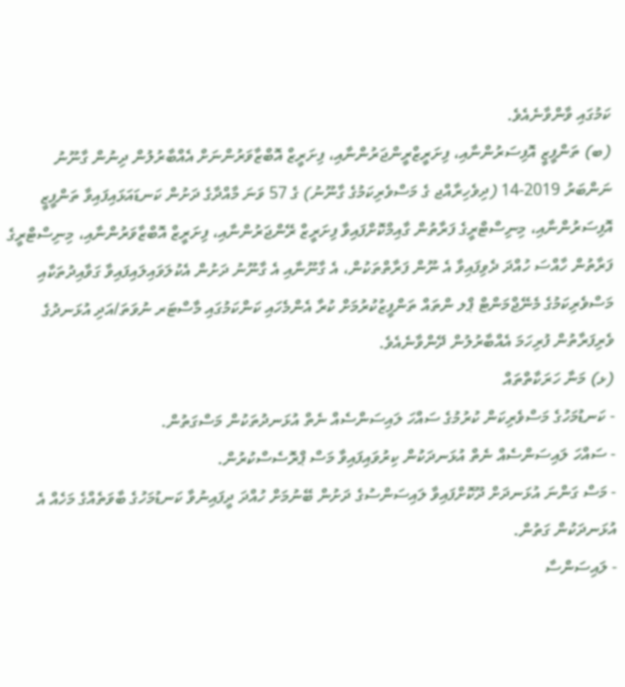ކަމުގައި ވާންވާނެއެވެ.
(ބ) ތަންފީޒީ އޮފިސަރުންނާއި، ފިށަރީޒްރީންޖަރުންނާއި، ފިށަރީޒް އޮބްޒާވަރުންނަށް އެއްބާރުލުން ދިނުން ގާނޫނު ނަންބަރު 2019-14 (ދިވެހިރާއްޖ ގެ މަސްވެރިކަމުގެ ގާނޫނު) ގެ 57 ވަނަ މާއްދާގެ ދަށުން ކަނޑައަޅައިފައިވާ ތަންފީޒީ އޮފިސަރުންނާއި، މިނިސްޓްރީގެ ފަރާތުން ގާއިމްކޮށްފައިވާ ފިށަރީޒް ރޭންޖަރުންނާއި، ފިށަރީޒް އޮބްޒާވަރުންނާއި، މިނިސްޓްރީގެ ފަރާތުން ހާއްސަ ހުއްދަ ދެވިފައިވާ އެ ނޫން ފަރާތްތަކުން، އެ ގާނޫނާއި އެ ގާނޫނު ދަށުން އެކުލަވައިލައިފައިވާ ގަވާއިދުތަކާއި މަސްވެރިކަމުގެ މެނޭޖްމަންޓް ޕްލ ންތައް ތަންފީޒުކުރުމަށް ކުރާ އެންމެހައި ކަންކަމުގައި މާސްޓަރ ނުވަތަ/އަދި އުޅަނދުގެ ވެރިފަރާތުން ފުރިހަމަ އެއްބާރުލުން ދޭންވާނެއެވެ.
(ޅ) މަނާ ހަރަކާތްތައް
- ކަނޑުމަހުގެ މަސްވެރިކަން ކުރުމުގެ ސައްހަ ލައިސަންސެއް ނެތް އުޅަނދުތަކުން މަސްގަތުން.
- ސައްހަ ލައިސަންސެއް ނެތް އުޅަނދަކުން ކިރުވައިފައިވާ މަސް ޕްރޮސެސްކުރުން.
- މަސް ގަންނަ އުޅަނދަށް ދޫކޮށްފައިވާ ލައިސަންސުގެ ދަށުން ބޭނުމަށް ހުއްދަ ދީފައިނުވާ ކަނޑުމަހުގެ ބާވަތެއްގެ މަހެއް އެ އުޅަނދަކުން ގަތުން.
- ލައިސަންސާ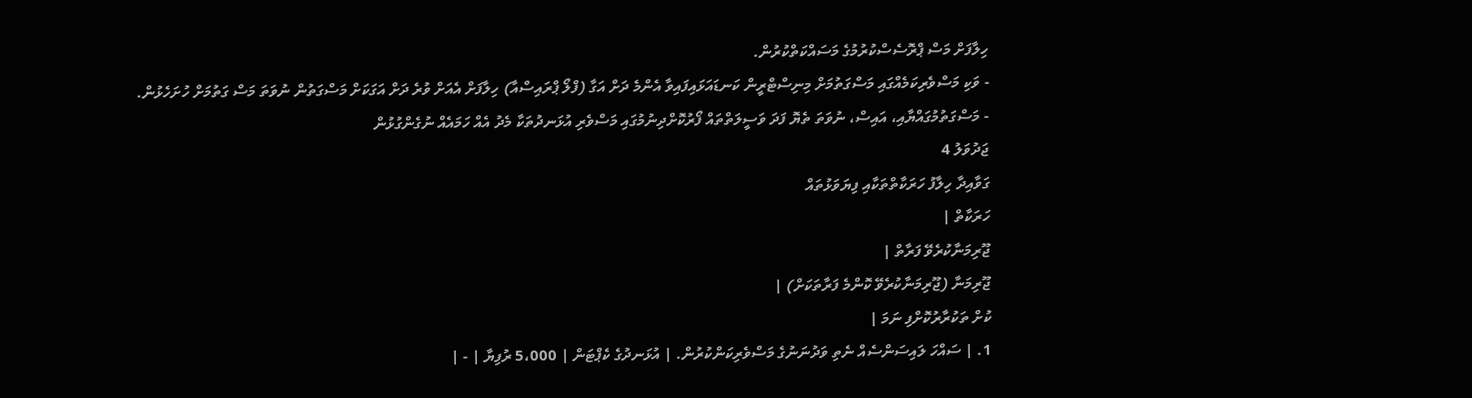ހިލާފަށް މަސް ޕްރޮސެސްކުރުމުގެ މަސައްކަތްކުރުން.
- ވަކި މަސްވެރިކަމެއްގައި މަސްގަތުމަށް މިނިސްޓްރީން ކަނޑައަޅައިފައިވާ އެންމެ ދަށް އަގާ (ފްލޯ ޕްރައިސްއާ) ހިލާފަށް އެއަށް ވުރެ ދަށް އަގަކަށް މަސްގަތުން ނުވަތަ މަސް ގަތުމަށް ހުށަހެޅުން.
- މަސްގަތުމުގައްޔާއި، އައިސް، ނުވަތަ ތެޔޮ ފަދަ ވަސީލަތްތައް ފޯރުކޮށްދިނުމުގައި މަސްވެރި އުޅަނދުތަކާ މެދު އެއް ހަމައެއް ނުގެންގުޅުން
ޖަދުވަލު 4
ގަވާއިދާ ހިލާފު ހަރަކާތްތަކާއި ފިޔަވަޅުތައް
ހަރަކާތް |
ޖޫރިމަނާކުރެވޭ ފަރާތް |
ޖޫރިމަނާ (ޖޫރިމަނާކުރެވޭ ކޮންމެ ފަރާތަކަށް) |
ކުށް ތަކުރާރުކޮށްފި ނަމަ |
1. | ސައްހަ ލައިސަންސެއް ނެތި ވަދުނަނުގެ މަސްވެރިކަންކުރުން. | އުޅަނދުގެ ކެޕްޓަން | 5،000 ރުފިޔާ | - |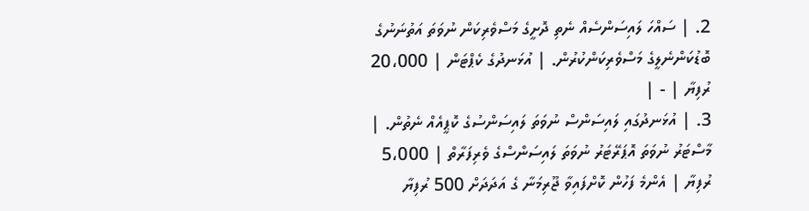2. | ސައްހަ ލައިސަންސެއް ނެތި ދޮށީގެ މަސްވެރިކަން ނުވަތަ އަތުނަނުގެ ބޮޑުކަންނެލީގެ މަސްވެރިކަންކުރުން. | އުޅަނދުގެ ކެޕްޓަން | 20،000 ރުފިޔާ | - |
3. | އުޅަނދުގައި ލައިސަންސް ނުވަތަ ލައިސަންސުގެ ކޮޕީއެއް ނެތުން. | މާސްޓަރު ނުވަތަ އޮޕަރޭޓަރު ނުވަތަ ލައިސަންސްގެ ވެރިފަރާތް | 5،000 ރުފިޔާ | އެންމެ ފަހުން ކޮށްފައިވާ ޖޫރިމަނާ ގެ އަދަދަށް 500 ރުފިޔާ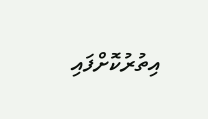އިތުރުކޮށްފައި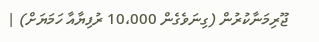ޖޫރިމަނާކުރުން (ގިނަވެގެން 10،000 ރުފިޔާއާ ހަމަޔަށް) |